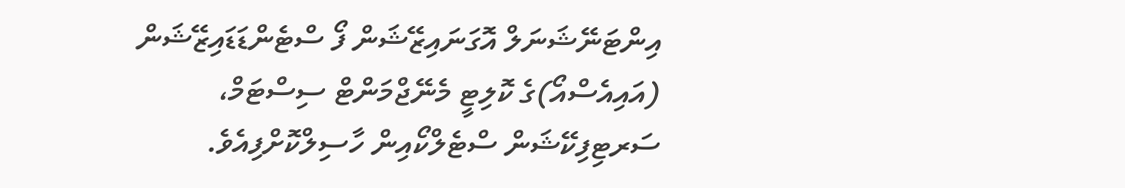އިންޓަނޭޝަނަލް އޮގަނައިޒޭޝަން ފޯ ސްޓެންޑަޑައިޒޭޝަން (އައިއެސްއޯ)ގެ ކޮލިޓީ މެނޭޖްމަންޓް ސިސްޓަމް، ސަރޓިފިކޭޝަން ސްޓެލްކޯއިން ހާސިލްކޮށްފިއެވެ.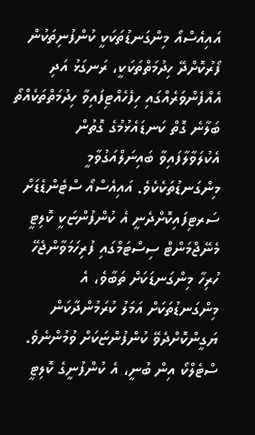އައިއެސްއޯ މިންގަނޑުތަކަކީ ކުންފުނިތަކުން ފޯރުކޮށްދޭ ހިދުމަތްތަކަކީ، ރަނގަޅު އަދި އެއްފެންވަރެއްގައި ހިފެހެއްޓިފައިވާ ހިދުމަތްތަކެއްތޯ ބަލާނެ ގޮތް ކަނޑައެޅުމުގެ ގޮތުން އެކުލަވާލާފައިވާ ބައިނަލްއަގުވާމީ މިންގަނޑުތަކެކެވެ. އައިއެސްއޯ ސްޓެންޑެޑަށް ސަރޓިފައިކޮށްދެނީ އެ ކުންފުންޏަކީ ކޮލިޓީ މެނޭޖްމަންޓް ސިސްޓަމްގައި ފުރިހަމަވާންޖެހޭ ހުރިހާ މިންގަނޑަކަށް ތަބާވެ، އެ މިންގަނޑުތަކަށް އަމަލު ކުރަމުންދާކަން ޔަގީންކޮށްދެވޭ ކުންފުންޏަކަށް ވުމުންނެވެ.
ސްޓެލްކޯ އިން ބުނީ، އެ ކުންފުނީގެ ކޮލިޓީ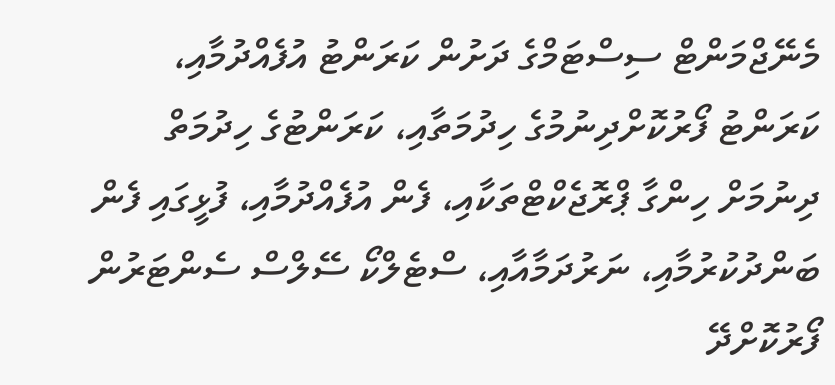މެނޭޖްމަންޓް ސިސްޓަމްގެ ދަށުން ކަރަންޓު އުފެއްދުމާއި، ކަރަންޓު ފޯރުކޮށްދިނުމުގެ ހިދުމަތާއި، ކަރަންޓުގެ ހިދުމަތް ދިނުމަށް ހިންގާ ޕްރޮޖެކްޓްތަކާއި، ފެން އުފެއްދުމާއި، ފުޅީގައި ފެން ބަންދުކުރުމާއި، ނަރުދަމާއާއި، ސްޓެލްކޯ ސޭލްސް ސެންޓަރުން ފޯރުކޮށްދޭ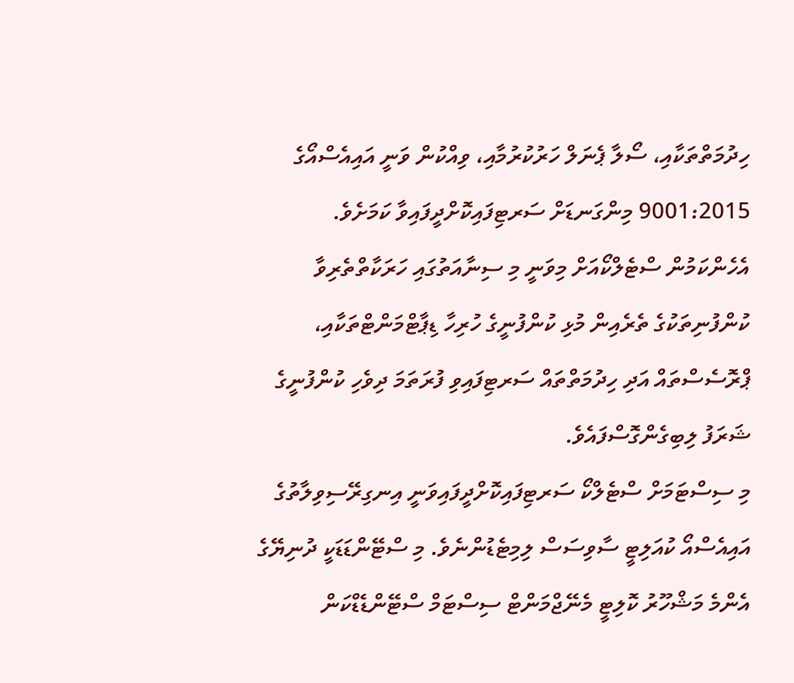ހިދުމަތްތަކާއި، ސޯލާ ޕެނަލް ހަރުކުރުމާއި، ވިއްކުން ވަނީ އައިއެސްއޯގެ 9001:2015 މިންގަނޑަށް ސަރޓިފައިކޮށްދީފައިވާ ކަމަށެވެ.
އެހެންކަމުން ސްޓެލްކޯއަށް މިވަނީ މި ސިނާއަތުގައި ހަރަކާތްތެރިވާ ކުންފުނިތަކުގެ ތެރެއިން މުޅި ކުންފުނީގެ ހުރިހާ ޑިޕާޓްމަންޓްތަކާއި، ޕްރޮސެސްތައް އަދި ހިދުމަތްތައް ސަރޓިފައިވި ފުރަތަމަ ދިވެހި ކުންފުނީގެ ޝަރަފު ލިބިގެންގޮސްފައެވެ.
މި ސިސްޓަމަށް ސްޓެލްކޯ ސަރޓިފައިކޮށްދީފައިވަނީ އިނގިރޭސިވިލާތުގެ އައިއެސްއޯ ކުއަލިޓީ ސާވިސަސް ލިމިޓެޑުންނެވެ. މި ސްޓޭންޑަޑަކީ ދުނިޔޭގެ އެންމެ މަޝްހޫރު ކޮލިޓީ މެނޭޖްމަންޓް ސިސްޓަމް ސްޓޭންޑެޑްކަން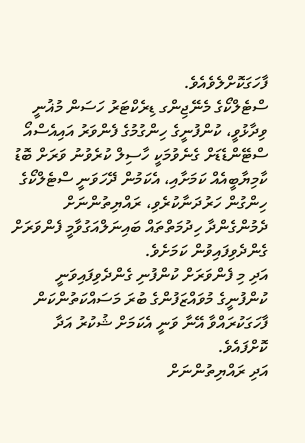ފާހަގަކޮށްލެވެއެވެ.
ސްޓެލްކޯގެ މެނޭޖިންގ ޑިރެކްޓަރު ހަސަން މުޣުނީ ވިދާޅުވީ، ކުންފުނީގެ ހިންގުމުގެ ފެންވަރު އައިއެސްއޯ ސްޓޭންޑެޑަށް ގެނެވުމަކީ ހާސިލް ކުރެވުނު ވަރަށް ބޮޑު ކާމިޔާބީއެއް ކަމަށާއި، އެކަމުން ދޭހަވަނީ ސްޓެލްކޯގެ ހިންގުން ހަރުދަނާކުރެވި، ރައްޔިތުންނަށް ދެމުންގެންދާ ހިދުމަތްތައް ބައިނަލްއަގުވާމީ ފެންވަރަށް ގެންދެވިފައިވުން ކަމަށެވެ.
އަދި މި ފެންވަރަށް ކުންފުނި ގެންދެވިފައިވަނީ ކުންފުނީގެ މުވައްޒަފުންގެ ބުރަ މަސައްކަތުންކަން ފާހަގަކުރައްވާ އޭނާ ވަނީ އެކަމަށް ޝުކުރު އަދާ ކޮށްފައެވެ.
އަދި ރައްޔިތުންނަށް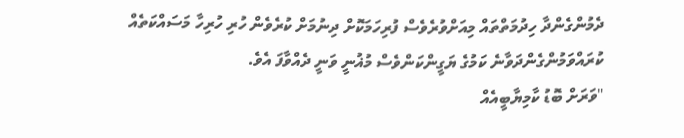ދެމުންގެންދާ ހިދުމަތްތައް މިއަށްވުރެވެސް ފުރިހަމަކޮށް ދިނުމަށް ކުރެވެން ހުރި ހުރިހާ މަސައްކަތެއް ކުރައްވަމުންގެންދަވާނެ ކަމުގެ ޔަގީންކަންވެސް މުޣުނީ ވަނީ ދެއްވާފަ އެވެ.
"ވަރަށް ބޮޑު ކާމިޔާބީއެއް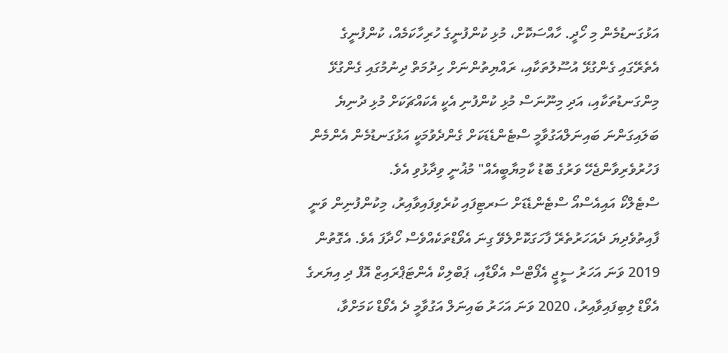އަޅުގަނޑުމެން މި ހޯދީ. ހާއްސަކޮށް، މުޅި ކުންފުނީގެ ހުރިހާކަމެއް، ކުންފުނީގެ އެތެރޭގައި ގެންގުޅޭ އުސޫލުތަކާއި، ރައްޔިތުންނަށް ހިދުމަތް ދިނުމުގައި ގެންގުޅޭ މިންގަނޑުތަކާއި، އަދި މިނޫނަސް މުޅި ކުންފުނި އެކީ އެކައްޗަކަށް މުޅި ދުނިޔެ ބަލައިގަންނަ ބައިނަލްއަގުވާމީ ސްޓެންޑެޑަކަށް ގެންދެވުމަކީ އަޅުގަނޑުމެން އެންމެން ފަހުރުވެރިވާންޖެހޭ ވަރުގެ ބޮޑު ކާމިޔާބީއެއް" މުޣުނީ ވިދާޅުވި އެވެ.
ސްޓެލްކޯ އައިއެސްއޯ ސްޓެންޑެޑަށް ސަރޓިފައި ކުރެވިފައިވާއިރު، މިކުންފުނިން ވަނީ ފާއިތުވެދިޔަ ދެއަހަރުތެރޭ ފާހަގަކޮށްލެވޭ ގިނަ އެވޯޑްތަކެއްވެސް ހޯދާފަ އެވެ. އެގޮތުން 2019 ވަނަ އަހަރު ސީޖީ އެފޯޓްސް އެވޯޑާއި، ޕަބްލިކް އެންޓަޕްރައިޒް އޮފް ދި އިޔަރގެ އެވޯޑް ލިބިފައިވާއިރު، 2020 ވަނަ އަހަރު ބައިނަލް އަގުވާމީ ދެ އެވޯޑް ކަމަށްވާ،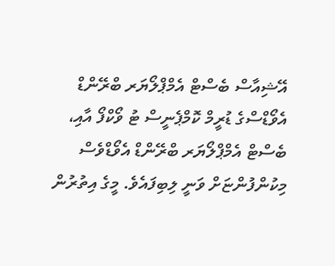އޭޝިއާސް ބެސްޓް އެމްޕްލޯޔަރ ބްރޭންޑް އެވޯޑްސްގެ ޑުރީމް ކޮމްޕެނީސް ޓު ވޯކްފޯ އާއި، ބެސްޓް އެމްޕްލޯޔަރ ބްރޭންޑް އެވޯޑްވެސް މިކުންފުންޏަށް ވަނީ ލިބިފައެވެ. މީގެ އިތުރުން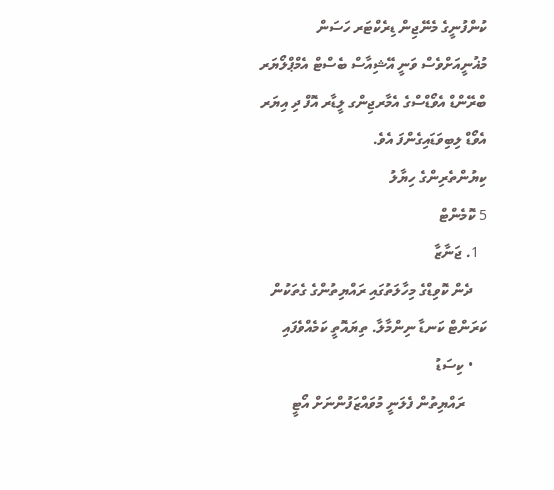ކުންފުނީގެ މެނޭޖިން ޑިރެކްޓަރ ހަސަން މުޣުނީއަށްވެސް ވަނީ އޭޝިއާސް ބެސްޓް އެމްޕްލޯޔަރ ބްރޭންޑް އެވޯޑްސްގެ އެމާރޖިންގ ލީޑާރ އޮފް ދި އިޔަރ އެވޯޑް ލިބިވަޑައިގެންފަ އެވެ.
ކިޔުންތެރިންގެ ހިޔާލު
5 ކޮމެންޓް
  1. ޖަނާޒާ
    ދެން ކޮވިޑްގެ މިހާލަތުގައި ރައްޔިތުންގެ ގެތަކުން ކަރަންޓް ކަނޑާ ނިންމާލާ. ތިޔައޮތީ ކަމެއްވެފައި
    • ކިސަޑު
      ރައްޔިތުން ފެލަނީ މުވައްޒަފުންނަށް އޯޓީ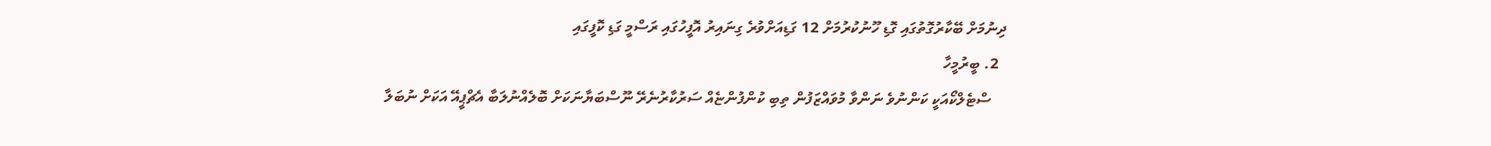ދިނުމަށް ބޭކާރުގޮތުގައި ގޮޑި ހޫނުކުރުމަށް 12 ގަޑިއަށްވުރެ ގިނައިރު އޮފީހުގައި ރަސްމީ ގަޑި ކޮފީގައި
  2. ބީރުމީހާ
    ސްޓެލްކޯއަކީ ކަންނުވެ ނަންވާ މުވައްޒަފުން ތިބި ކުންފުންޏެއް ސަރުކާރުނެރޭ ނޫސްބަޔާނަކަށް ބޮލެއްނުލަބާ އެޗްޕީއޭ އަކަށް ނުބަލާ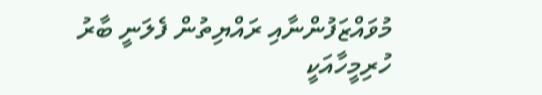މުވައްޒަފުންނާއި ރައްޔިތުން ފެލަނީ ބާރު ހުރިމީހާއަކީ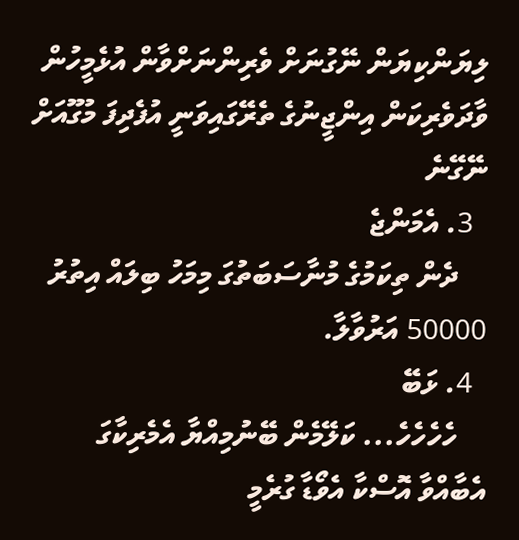ލިޔަންކިޔަން ނޭގުނަށް ވެރިންނަށްވާން އުޅެމީހުން ވާދަވެރިކަން އިންޖީނުގެ ތެރޭގައިވަނީ އުފެދިފަ މުގޫއަށް ނޭގޭނެ
  3. އެމަންޖެ
    ދެން ތިކަމުގެ މުނާސަބަތުގަ މިމަހު ބިލައް އިތުރު 50000 އަރުވާލާ.
  4. ޅަބޭ
    ހެހެހެހެ... ކަލޭމެން ބޭނުމިއްޔާ އެމެރިކާގަ އެބާއްވާ އޮސްކާ އެވޯޑާ ގުރެމީ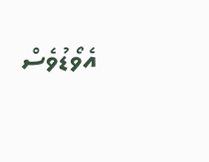އެވޯޑުވެސް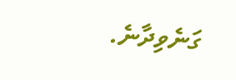ގަނެވިދާނެ.